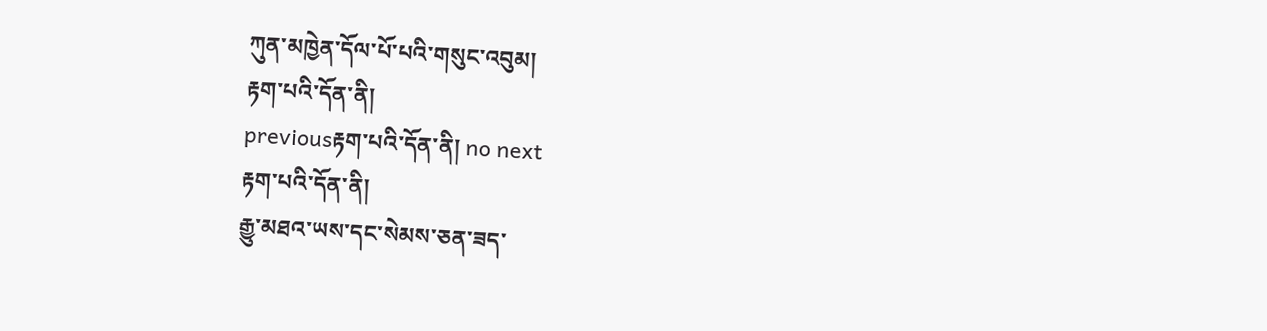ཀུན་མཁྱེན་དོལ་པོ་པའི་གསུང་འབུམ།
རྟག་པའི་དོན་ནི།
previousརྟག་པའི་དོན་ནི། no next
རྟག་པའི་དོན་ནི།
རྒྱུ་མཐའ་ཡས་དང་སེམས་ཅན་ཟད་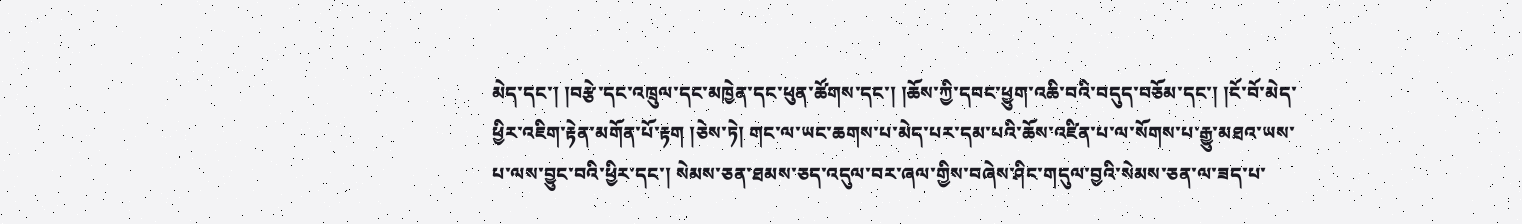མེད་དང་། །བརྩེ་དང་འཁྲུལ་དང་མཁྱེན་དང་ཕུན་ཚོགས་དང་། །ཆོས་ཀྱི་དབང་ཕྱུག་འཆི་བའི་བདུད་བཅོམ་དང་། །ངོ་བོ་མེད་ཕྱིར་འཇིག་རྟེན་མགོན་པོ་རྟག །ཅེས་ཏེ། གང་ལ་ཡང་ཆགས་པ་མེད་པར་དམ་པའི་ཆོས་འཛིན་པ་ལ་སོགས་པ་རྒྱུ་མཐའ་ཡས་པ་ལས་བྱུང་བའི་ཕྱིར་དང་། སེམས་ཅན་ཐམས་ཅད་འདུལ་བར་ཞལ་གྱིས་བཞེས་ཤིང་གདུལ་བྱའི་སེམས་ཅན་ལ་ཟད་པ་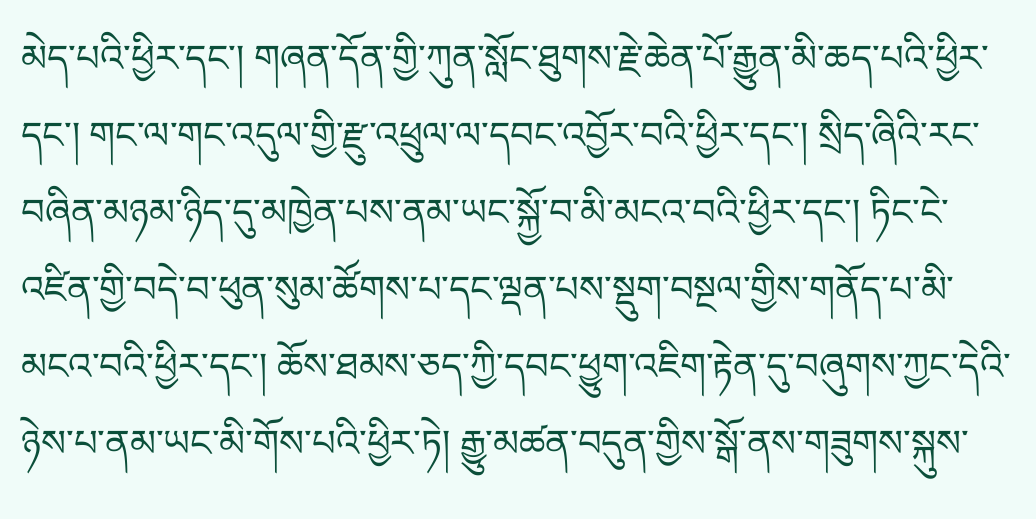མེད་པའི་ཕྱིར་དང་། གཞན་དོན་གྱི་ཀུན་སློང་ཐུགས་རྗེ་ཆེན་པོ་རྒྱུན་མི་ཆད་པའི་ཕྱིར་དང་། གང་ལ་གང་འདུལ་གྱི་རྫུ་འཕྲུལ་ལ་དབང་འབྱོར་བའི་ཕྱིར་དང་། སྲིད་ཞིའི་རང་བཞིན་མཉམ་ཉིད་དུ་མཁྱེན་པས་ནམ་ཡང་སྐྱོ་བ་མི་མངའ་བའི་ཕྱིར་དང་། ཏིང་ངེ་འཛིན་གྱི་བདེ་བ་ཕུན་སུམ་ཚོགས་པ་དང་ལྡན་པས་སྡུག་བསྔལ་གྱིས་གནོད་པ་མི་མངའ་བའི་ཕྱིར་དང་། ཆོས་ཐམས་ཅད་ཀྱི་དབང་ཕྱུག་འཇིག་རྟེན་དུ་བཞུགས་ཀྱང་དེའི་ཉེས་པ་ནམ་ཡང་མི་གོས་པའི་ཕྱིར་ཏེ། རྒྱུ་མཚན་བདུན་གྱིས་སྒོ་ནས་གཟུགས་སྐུས་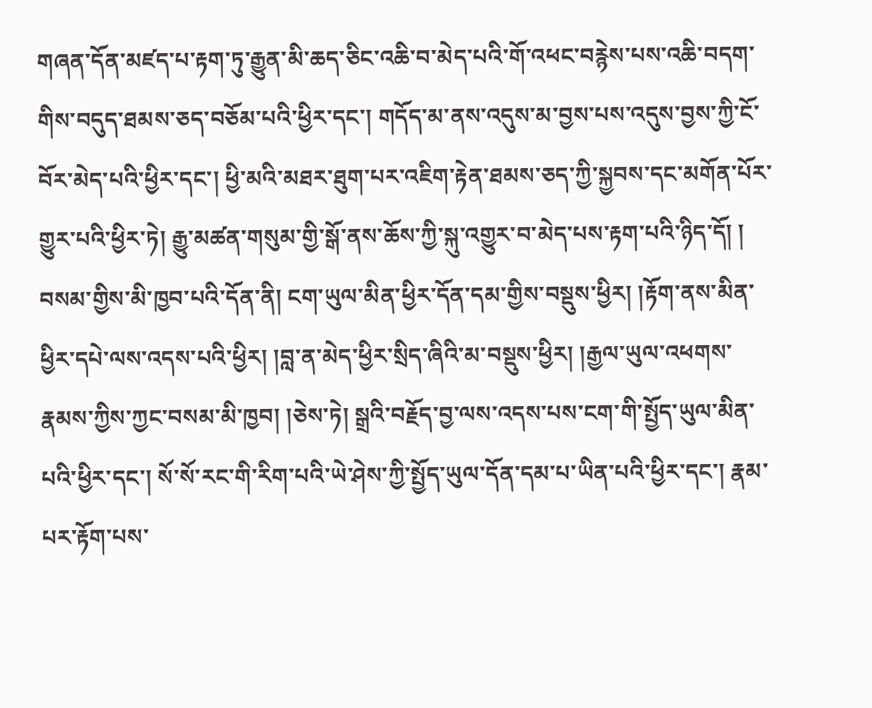གཞན་དོན་མཛད་པ་རྟག་ཏུ་རྒྱུན་མི་ཆད་ཅིང་འཆི་བ་མེད་པའི་གོ་འཕང་བརྙེས་པས་འཆི་བདག་གིས་བདུད་ཐམས་ཅད་བཅོམ་པའི་ཕྱིར་དང་། གདོད་མ་ནས་འདུས་མ་བྱས་པས་འདུས་བྱས་ཀྱི་ངོ་བོར་མེད་པའི་ཕྱིར་དང་། ཕྱི་མའི་མཐར་ཐུག་པར་འཇིག་རྟེན་ཐམས་ཅད་ཀྱི་སྐྱབས་དང་མགོན་པོར་གྱུར་པའི་ཕྱིར་ཏེ། རྒྱུ་མཚན་གསུམ་གྱི་སྒོ་ནས་ཆོས་ཀྱི་སྐུ་འགྱུར་བ་མེད་པས་རྟག་པའི་ཉིད་དོ། །
བསམ་གྱིས་མི་ཁྱབ་པའི་དོན་ནི། ངག་ཡུལ་མིན་ཕྱིར་དོན་དམ་གྱིས་བསྡུས་ཕྱིར། །རྟོག་ནས་མིན་ཕྱིར་དཔེ་ལས་འདས་པའི་ཕྱིར། །བླ་ན་མེད་ཕྱིར་སྲིད་ཞིའི་མ་བསྡུས་ཕྱིར། །རྒྱལ་ཡུལ་འཕགས་རྣམས་ཀྱིས་ཀྱང་བསམ་མི་ཁྱབ། །ཅེས་ཏེ། སྒྲའི་བརྗོད་བྱ་ལས་འདས་པས་ངག་གི་སྤྱོད་ཡུལ་མིན་པའི་ཕྱིར་དང་། སོ་སོ་རང་གི་རིག་པའི་ཡེ་ཤེས་ཀྱི་སྤྱོད་ཡུལ་དོན་དམ་པ་ཡིན་པའི་ཕྱིར་དང་། རྣམ་པར་རྟོག་པས་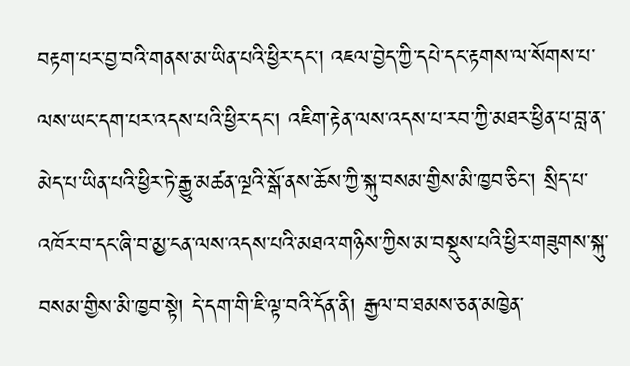བརྟག་པར་བྱ་བའི་གནས་མ་ཡིན་པའི་ཕྱིར་དང་། འཇལ་བྱེད་ཀྱི་དཔེ་དང་རྟགས་ལ་སོགས་པ་ལས་ཡང་དག་པར་འདས་པའི་ཕྱིར་དང་། འཇིག་རྟེན་ལས་འདས་པ་རབ་ཀྱི་མཐར་ཕྱིན་པ་བླ་ན་མེད་པ་ཡིན་པའི་ཕྱིར་ཏེ་རྒྱུ་མཚན་ལྔའི་སྒོ་ནས་ཆོས་ཀྱི་སྐུ་བསམ་གྱིས་མི་ཁྱབ་ཅིང་། སྲིད་པ་འཁོར་བ་དང་ཞི་བ་མྱ་ངན་ལས་འདས་པའི་མཐའ་གཉིས་ཀྱིས་མ་བསྡུས་པའི་ཕྱིར་གཟུགས་སྐུ་བསམ་གྱིས་མི་ཁྱབ་སྟེ། དེ་དག་གི་ཇི་ལྟ་བའི་དོན་ནི། རྒྱལ་བ་ཐམས་ཅན་མཁྱེན་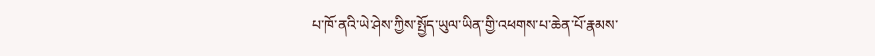པ་ཁོ་ནའི་ཡེ་ཤེས་ཀྱིས་སྤྱོད་ཡུལ་ཡིན་གྱི་འཕགས་པ་ཆེན་པོ་རྣམས་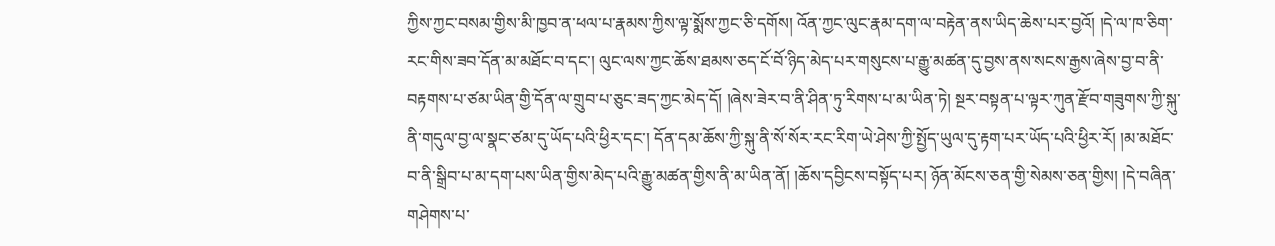ཀྱིས་ཀྱང་བསམ་གྱིས་མི་ཁྱབ་ན་ཕལ་པ་རྣམས་ཀྱིས་ལྟ་སྨོས་ཀྱང་ཅི་དགོས། འོན་ཀྱང་ལུང་རྣམ་དག་ལ་བརྟེན་ནས་ཡིད་ཆེས་པར་བྱའོ། །དེ་ལ་ཁ་ཅིག་རང་གིས་ཟབ་དོན་མ་མཐོང་བ་དང་། ལུང་ལས་ཀྱང་ཆོས་ཐམས་ཅད་ངོ་བོ་ཉིད་མེད་པར་གསུངས་པ་རྒྱུ་མཚན་དུ་བྱས་ནས་སངས་རྒྱས་ཞེས་བྱ་བ་ནི་བརྟགས་པ་ཙམ་ཡིན་གྱི་དོན་ལ་གྲུབ་པ་ཅུང་ཟད་ཀྱང་མེད་དོ། །ཞེས་ཟེར་བ་ནི་ཤིན་ཏུ་རིགས་པ་མ་ཡིན་ཏེ། སྔར་བསྟན་པ་ལྟར་ཀུན་རྫོབ་གཟུགས་ཀྱི་སྐུ་ནི་གདུལ་བྱ་ལ་སྣང་ཙམ་དུ་ཡོད་པའི་ཕྱིར་དང་། དོན་དམ་ཆོས་ཀྱི་སྐུ་ནི་སོ་སོར་རང་རིག་ཡེ་ཤེས་ཀྱི་སྤྱོད་ཡུལ་དུ་རྟག་པར་ཡོད་པའི་ཕྱིར་རོ། །མ་མཐོང་བ་ནི་སྒྲིབ་པ་མ་དག་པས་ཡིན་གྱིས་མེད་པའི་རྒྱུ་མཚན་གྱིས་ནི་མ་ཡིན་ནོ། །ཆོས་དབྱིངས་བསྟོད་པར། ཉོན་མོངས་ཅན་གྱི་སེམས་ཅན་གྱིས། །དེ་བཞིན་གཤེགས་པ་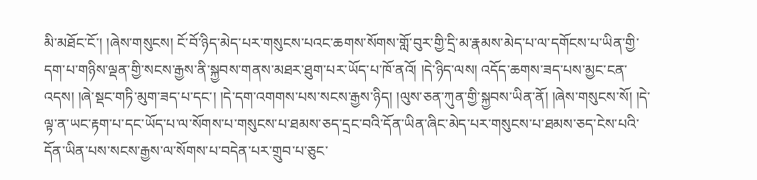མི་མཐོང་ངོ་། །ཞེས་གསུངས། ངོ་བོ་ཉིད་མེད་པར་གསུངས་པའང་ཆགས་སོགས་གློ་བུར་གྱི་དྲི་མ་རྣམས་མེད་པ་ལ་དགོངས་པ་ཡིན་གྱི་དག་པ་གཉིས་ལྡན་གྱི་སངས་རྒྱས་ནི་སྐྱབས་གནས་མཐར་ཐུག་པར་ཡོད་པ་ཁོ་ནའོ། །དེ་ཉིད་ལས། འདོད་ཆགས་ཟད་པས་མྱང་ངན་འདས། །ཞེ་སྡང་གཏི་མུག་ཟད་པ་དང་། །དེ་དག་འགགས་པས་སངས་རྒྱས་ཉིད། །ལུས་ཅན་ཀུན་གྱི་སྐྱབས་ཡིན་ནོ། །ཞེས་གསུངས་སོ། །དེ་ལྟ་ན་ཡང་རྟག་པ་དང་ཡོད་པ་ལ་སོགས་པ་གསུངས་པ་ཐམས་ཅད་དྲང་བའི་དོན་ཡིན་ཞིང་མེད་པར་གསུངས་པ་ཐམས་ཅད་ངེས་པའི་དོན་ཡིན་པས་སངས་རྒྱས་ལ་སོགས་པ་བདེན་པར་གྲུབ་པ་ཅུང་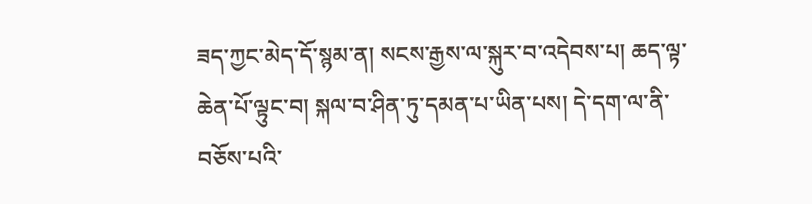ཟད་ཀྱང་མེད་དོ་སྙམ་ན། སངས་རྒྱས་ལ་སྐུར་བ་འདེབས་པ། ཆད་ལྟ་ཆེན་པོ་ལྟུང་བ། སྐལ་བ་ཤིན་ཏུ་དམན་པ་ཡིན་པས། དེ་དག་ལ་ནི་བཅོས་པའི་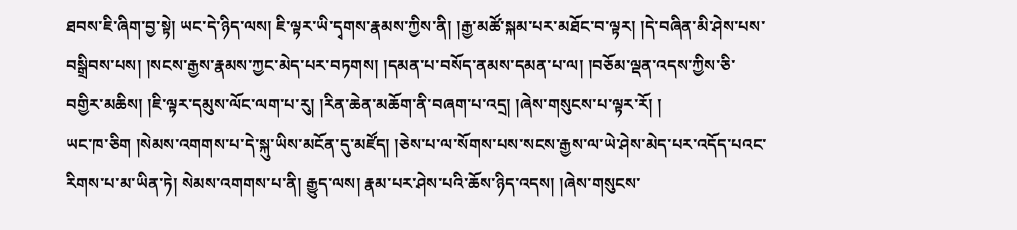ཐབས་ཇི་ཞིག་བྱ་སྟེ། ཡང་དེ་ཉིད་ལས། ཇི་ལྟར་ཡི་དྭགས་རྣམས་ཀྱིས་ནི། །རྒྱ་མཚོ་སྐམ་པར་མཐོང་བ་ལྟར། །དེ་བཞིན་མི་ཤེས་པས་བསྒྲིབས་པས། །སངས་རྒྱས་རྣམས་ཀྱང་མེད་པར་བཏགས། །དམན་པ་བསོད་ནམས་དམན་པ་ལ། །བཅོམ་ལྡན་འདས་ཀྱིས་ཅི་བགྱིར་མཆིས། །ཇི་ལྟར་དམུས་ལོང་ལག་པ་རུ། །རིན་ཆེན་མཆོག་ནི་བཞག་པ་འདྲ། །ཞེས་གསུངས་པ་ལྟར་རོ། །
ཡང་ཁ་ཅིག །སེམས་འགགས་པ་དེ་སྐུ་ཡིས་མངོན་དུ་མཛོད། །ཅེས་པ་ལ་སོགས་པས་སངས་རྒྱས་ལ་ཡེ་ཤེས་མེད་པར་འདོད་པའང་རིགས་པ་མ་ཡིན་ཏེ། སེམས་འགགས་པ་ནི། རྒྱུད་ལས། རྣམ་པར་ཤེས་པའི་ཆོས་ཉིད་འདས། །ཞེས་གསུངས་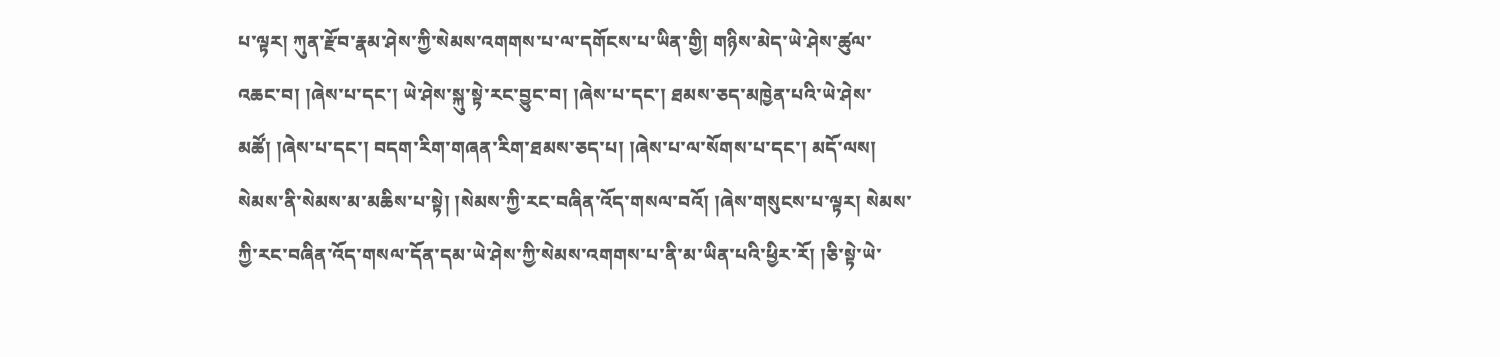པ་ལྟར། ཀུན་རྫོབ་རྣམ་ཤེས་ཀྱི་སེམས་འགགས་པ་ལ་དགོངས་པ་ཡིན་གྱི། གཉིས་མེད་ཡེ་ཤེས་ཚུལ་འཆང་བ། །ཞེས་པ་དང་། ཡེ་ཤེས་སྐུ་སྟེ་རང་བྱུང་བ། །ཞེས་པ་དང་། ཐམས་ཅད་མཁྱེན་པའི་ཡེ་ཤེས་མཚོ། །ཞེས་པ་དང་། བདག་རིག་གཞན་རིག་ཐམས་ཅད་པ། །ཞེས་པ་ལ་སོགས་པ་དང་། མདོ་ལས། སེམས་ནི་སེམས་མ་མཆིས་པ་སྟེ། །སེམས་ཀྱི་རང་བཞིན་འོད་གསལ་བའོ། །ཞེས་གསུངས་པ་ལྟར། སེམས་ཀྱི་རང་བཞིན་འོད་གསལ་དོན་དམ་ཡེ་ཤེས་ཀྱི་སེམས་འགགས་པ་ནི་མ་ཡིན་པའི་ཕྱིར་རོ། །ཅི་སྟེ་ཡེ་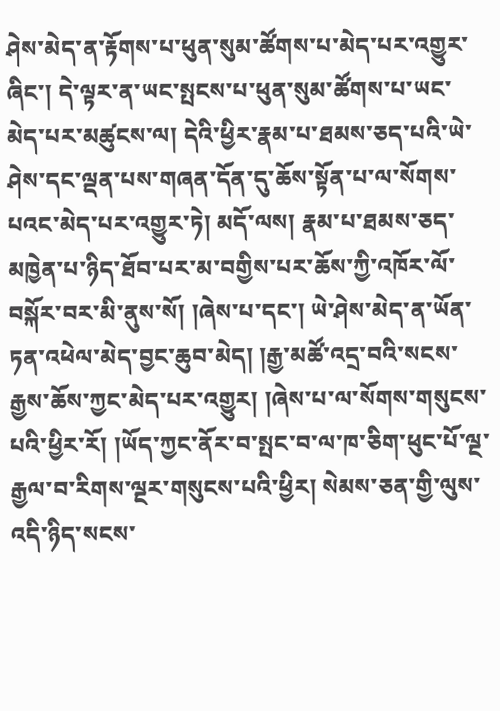ཤེས་མེད་ན་རྟོགས་པ་ཕུན་སུམ་ཚོགས་པ་མེད་པར་འགྱུར་ཞིང་། དེ་ལྟར་ན་ཡང་སྤངས་པ་ཕུན་སུམ་ཚོགས་པ་ཡང་མེད་པར་མཚུངས་ལ། དེའི་ཕྱིར་རྣམ་པ་ཐམས་ཅད་པའི་ཡེ་ཤེས་དང་ལྡན་པས་གཞན་དོན་དུ་ཆོས་སྟོན་པ་ལ་སོགས་པའང་མེད་པར་འགྱུར་ཏེ། མདོ་ལས། རྣམ་པ་ཐམས་ཅད་མཁྱེན་པ་ཉིད་ཐོབ་པར་མ་བགྱིས་པར་ཆོས་ཀྱི་འཁོར་ལོ་བསྐོར་བར་མི་ནུས་སོ། །ཞེས་པ་དང་། ཡེ་ཤེས་མེད་ན་ཡོན་ཏན་འཕེལ་མེད་བྱང་ཆུབ་མེད། །རྒྱ་མཚོ་འདྲ་བའི་སངས་རྒྱས་ཆོས་ཀྱང་མེད་པར་འགྱུར། །ཞེས་པ་ལ་སོགས་གསུངས་པའི་ཕྱིར་རོ། །ཡོད་ཀྱང་ནོར་བ་སྤང་བ་ལ་ཁ་ཅིག་ཕུང་པོ་ལྔ་རྒྱལ་བ་རིགས་ལྔར་གསུངས་པའི་ཕྱིར། སེམས་ཅན་གྱི་ལུས་འདི་ཉིད་སངས་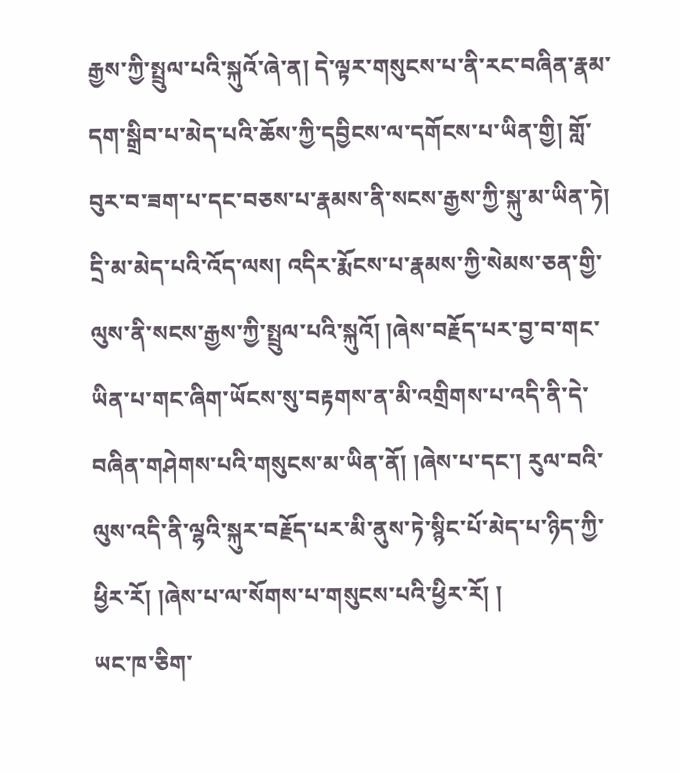རྒྱས་ཀྱི་སྤྲུལ་པའི་སྐུའོ་ཞེ་ན། དེ་ལྟར་གསུངས་པ་ནི་རང་བཞིན་རྣམ་དག་སྒྲིབ་པ་མེད་པའི་ཆོས་ཀྱི་དབྱིངས་ལ་དགོངས་པ་ཡིན་གྱི། གློ་བུར་བ་ཟག་པ་དང་བཅས་པ་རྣམས་ནི་སངས་རྒྱས་ཀྱི་སྐུ་མ་ཡིན་ཏེ། དྲི་མ་མེད་པའི་འོད་ལས། འདིར་རྨོངས་པ་རྣམས་ཀྱི་སེམས་ཅན་གྱི་ལུས་ནི་སངས་རྒྱས་ཀྱི་སྤྲུལ་པའི་སྐུའོ། །ཞེས་བརྗོད་པར་བྱ་བ་གང་ཡིན་པ་གང་ཞིག་ཡོངས་སུ་བརྟགས་ན་མི་འགྲིགས་པ་འདི་ནི་དེ་བཞིན་གཤེགས་པའི་གསུངས་མ་ཡིན་ནོ། །ཞེས་པ་དང་། རུལ་བའི་ལུས་འདི་ནི་ལྷའི་སྐུར་བརྗོད་པར་མི་ནུས་ཏེ་སྙིང་པོ་མེད་པ་ཉིད་ཀྱི་ཕྱིར་རོ། །ཞེས་པ་ལ་སོགས་པ་གསུངས་པའི་ཕྱིར་རོ། །
ཡང་ཁ་ཅིག་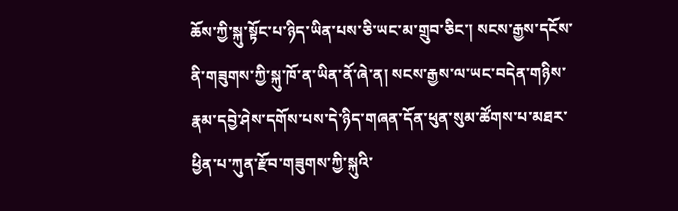ཆོས་ཀྱི་སྐུ་སྟོང་པ་ཉིད་ཡིན་པས་ཅི་ཡང་མ་གྲུབ་ཅིང་། སངས་རྒྱས་དངོས་ནི་གཟུགས་ཀྱི་སྐུ་ཁོ་ན་ཡིན་ནོ་ཞེ་ན། སངས་རྒྱས་ལ་ཡང་བདེན་གཉིས་རྣམ་དབྱེ་ཤེས་དགོས་པས་དེ་ཉིད་གཞན་དོན་ཕུན་སུམ་ཚོགས་པ་མཐར་ཕྱིན་པ་ཀུན་རྫོབ་གཟུགས་ཀྱི་སྐུའི་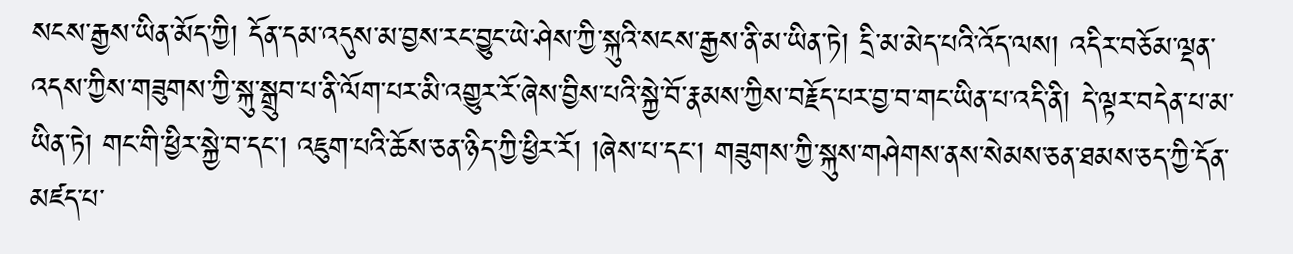སངས་རྒྱས་ཡིན་མོད་ཀྱི། དོན་དམ་འདུས་མ་བྱས་རང་བྱུང་ཡེ་ཤེས་ཀྱི་སྐུའི་སངས་རྒྱས་ནི་མ་ཡིན་ཏེ། དྲི་མ་མེད་པའི་འོད་ལས། འདིར་བཅོམ་ལྡན་འདས་ཀྱིས་གཟུགས་ཀྱི་སྐུ་སྒྲུབ་པ་ནི་ལོག་པར་མི་འགྱུར་རོ་ཞེས་བྱིས་པའི་སྐྱེ་བོ་རྣམས་ཀྱིས་བརྗོད་པར་བྱ་བ་གང་ཡིན་པ་འདི་ནི། དེ་ལྟར་བདེན་པ་མ་ཡིན་ཏེ། གང་གི་ཕྱིར་སྐྱེ་བ་དང་། འཇུག་པའི་ཆོས་ཅན་ཉིད་ཀྱི་ཕྱིར་རོ། །ཞེས་པ་དང་། གཟུགས་ཀྱི་སྐུས་གཤེགས་ནས་སེམས་ཅན་ཐམས་ཅད་ཀྱི་དོན་མཛད་པ་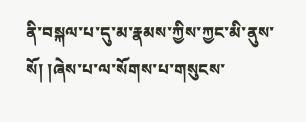ནི་བསྐལ་པ་དུ་མ་རྣམས་ཀྱིས་ཀྱང་མི་ནུས་སོ། །ཞེས་པ་ལ་སོགས་པ་གསུངས་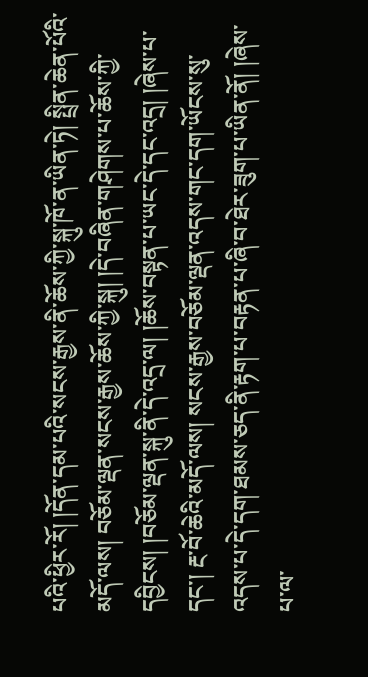པའི་ཕྱིར་རོ། །དོན་དམ་པའི་སངས་རྒྱས་ནི་ཆོས་ཀྱི་སྐུ་ཁོ་ན་ཡིན་ཏེ། སྤྲིན་ཆེན་པོའི་མདོ་ལས། བཅོམ་ལྡན་སངས་རྒྱས་ཆོས་ཀྱི་སྐུ། །དེ་བཞིན་གཤེགས་པ་ཆོས་ཀྱི་དབྱིངས། །བཅོམ་ལྡན་སྐུ་ནི་དེ་འདྲ་ལ། །ཆོས་བསྟན་པ་ཡང་དེ་དང་འདྲ། །ཞེས་པ་དང་། རྔ་བོ་ཆེའི་མདོ་ལས། སངས་རྒྱས་བཅོམ་ལྡན་འདས་གང་དག་ཡོངས་སུ་འདས་པ་དེ་དག་ཐམས་ཅད་ནི་རྟག་པ་བརྟན་པ་ཞི་བ་ཐེར་ཟུག་པ་ཡིན་ནོ། །ཞེས་པ་ལ་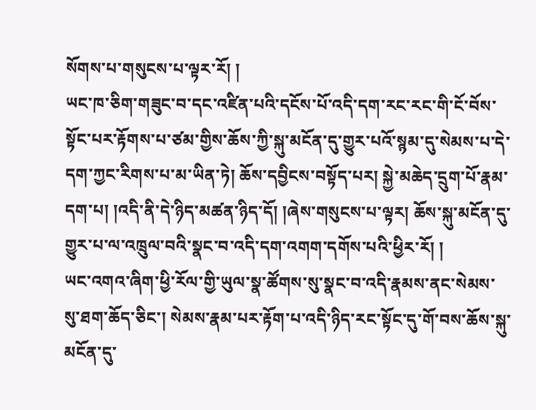སོགས་པ་གསུངས་པ་ལྟར་རོ། །
ཡང་ཁ་ཅིག་གཟུང་བ་དང་འཛིན་པའི་དངོས་པོ་འདི་དག་རང་རང་གི་ངོ་བོས་སྟོང་པར་རྟོགས་པ་ཙམ་གྱིས་ཆོས་ཀྱི་སྐུ་མངོན་དུ་གྱུར་པའོ་སྙམ་དུ་སེམས་པ་དེ་དག་ཀྱང་རིགས་པ་མ་ཡིན་ཏེ། ཆོས་དབྱིངས་བསྟོད་པར། སྐྱེ་མཆེད་དྲུག་པོ་རྣམ་དག་པ། །འདི་ནི་དེ་ཉིད་མཚན་ཉིད་དོ། །ཞེས་གསུངས་པ་ལྟར། ཆོས་སྐུ་མངོན་དུ་གྱུར་པ་ལ་འཁྲུལ་བའི་སྣང་བ་འདི་དག་འགག་དགོས་པའི་ཕྱིར་རོ། །
ཡང་འགའ་ཞིག་ཕྱི་རོལ་གྱི་ཡུལ་སྣ་ཚོགས་སུ་སྣང་བ་འདི་རྣམས་ནང་སེམས་སུ་ཐག་ཆོད་ཅིང་། སེམས་རྣམ་པར་རྟོག་པ་འདི་ཉིད་རང་སྟོང་དུ་གོ་བས་ཆོས་སྐུ་མངོན་དུ་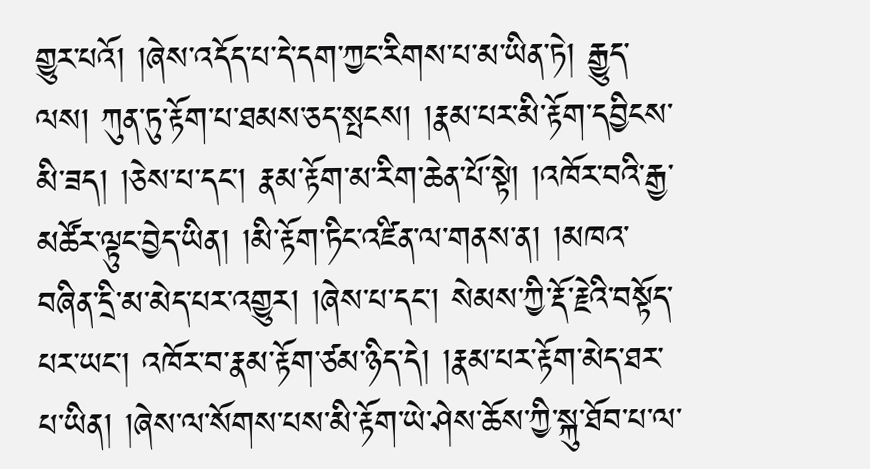གྱུར་པའོ། །ཞེས་འདོད་པ་དེ་དག་ཀྱང་རིགས་པ་མ་ཡིན་ཏེ། རྒྱུད་ལས། ཀུན་ཏུ་རྟོག་པ་ཐམས་ཅད་སྤངས། །རྣམ་པར་མི་རྟོག་དབྱིངས་མི་ཟད། །ཅེས་པ་དང་། རྣམ་རྟོག་མ་རིག་ཆེན་པོ་སྟེ། །འཁོར་བའི་རྒྱ་མཚོར་ལྟུང་བྱེད་ཡིན། །མི་རྟོག་ཏིང་འཛིན་ལ་གནས་ན། །མཁའ་བཞིན་དྲི་མ་མེད་པར་འགྱུར། །ཞེས་པ་དང་། སེམས་ཀྱི་རྡོ་རྗེའི་བསྟོད་པར་ཡང་། འཁོར་བ་རྣམ་རྟོག་ཙམ་ཉིད་དེ། །རྣམ་པར་རྟོག་མེད་ཐར་པ་ཡིན། །ཞེས་ལ་སོགས་པས་མི་རྟོག་ཡེ་ཤེས་ཆོས་ཀྱི་སྐུ་ཐོབ་པ་ལ་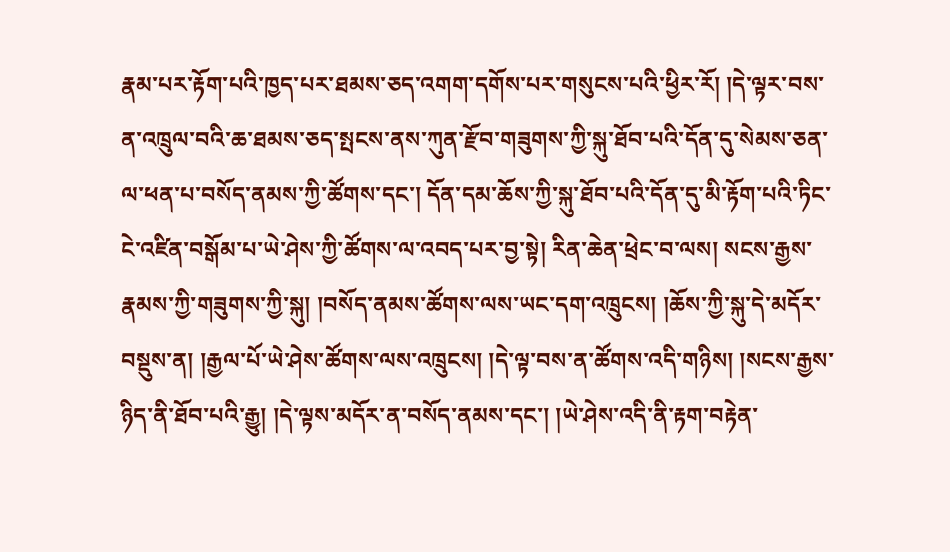རྣམ་པར་རྟོག་པའི་ཁྱད་པར་ཐམས་ཅད་འགག་དགོས་པར་གསུངས་པའི་ཕྱིར་རོ། །དེ་ལྟར་བས་ན་འཁྲུལ་བའི་ཆ་ཐམས་ཅད་སྤངས་ནས་ཀུན་རྫོབ་གཟུགས་ཀྱི་སྐུ་ཐོབ་པའི་དོན་དུ་སེམས་ཅན་ལ་ཕན་པ་བསོད་ནམས་ཀྱི་ཚོགས་དང་། དོན་དམ་ཆོས་ཀྱི་སྐུ་ཐོབ་པའི་དོན་དུ་མི་རྟོག་པའི་ཏིང་ངེ་འཛིན་བསྒོམ་པ་ཡེ་ཤེས་ཀྱི་ཚོགས་ལ་འབད་པར་བྱ་སྟེ། རིན་ཆེན་ཕྲེང་བ་ལས། སངས་རྒྱས་རྣམས་ཀྱི་གཟུགས་ཀྱི་སྐུ། །བསོད་ནམས་ཚོགས་ལས་ཡང་དག་འཁྲུངས། །ཆོས་ཀྱི་སྐུ་དེ་མདོར་བསྡུས་ན། །རྒྱལ་པོ་ཡེ་ཤེས་ཚོགས་ལས་འཁྲུངས། །དེ་ལྟ་བས་ན་ཚོགས་འདི་གཉིས། །སངས་རྒྱས་ཉིད་ནི་ཐོབ་པའི་རྒྱུ། །དེ་ལྟས་མདོར་ན་བསོད་ནམས་དང་། །ཡེ་ཤེས་འདི་ནི་རྟག་བརྟེན་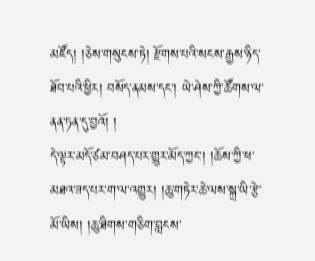མཛོད། །ཅེས་གསུངས་ཏེ། རྫོགས་པའི་སངས་རྒྱས་ཉིད་ཐོབ་པའི་ཕྱིར། བསོད་ནམས་དང་། ཡེ་ཤེས་ཀྱི་ཚོགས་ལ་ནན་ཏན་དུ་བྱའོ། །
དེ་ལྟར་མདོ་ཙམ་བཤད་པར་གྱུར་མོད་ཀྱང་། །ཆོས་ཀྱི་ཕ་མཐའ་ཟད་པར་ག་ལ་འགྱུར། །ཆུ་གཏེར་ཆེ་ལས་སྐྲ་ཡི་རྩེ་མོ་ཡིས། །ཆུ་ཐིགས་གཅིག་བླངས་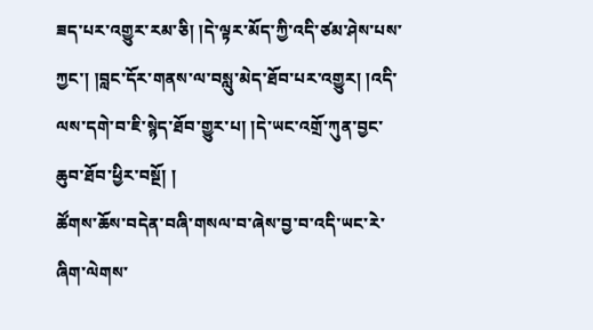ཟད་པར་འགྱུར་རམ་ཅི། །དེ་ལྟར་མོད་ཀྱི་འདི་ཙམ་ཤེས་པས་ཀྱང་། །བླང་དོར་གནས་ལ་བསླུ་མེད་ཐོབ་པར་འགྱུར། །འདི་ལས་དགེ་བ་ཇི་སྙེད་ཐོབ་གྱུར་པ། །དེ་ཡང་འགྲོ་ཀུན་བྱང་ཆུབ་ཐོབ་ཕྱིར་བསྔོ། །
ཚོགས་ཆོས་བདེན་བཞི་གསལ་བ་ཞེས་བྱ་བ་འདི་ཡང་རེ་ཞིག་ལེགས་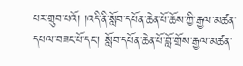པར་གྲུབ་པའོ། །འདི་ནི་སློབ་དཔོན་ཆེན་པོ་ཆོས་ཀྱི་རྒྱལ་མཚན་དཔལ་བཟང་པོ་དང་། སློབ་དཔོན་ཆེན་པོ་བློ་གྲོས་རྒྱལ་མཚན་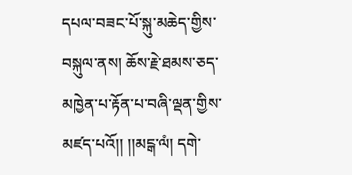དཔལ་བཟང་པོ་སྐུ་མཆེད་གྱིས་བསྐུལ་ནས། ཆོས་རྗེ་ཐམས་ཅད་མཁྱེན་པ་རྟོན་པ་བཞི་ལྡན་གྱིས་མཛད་པའོ།། །།མངྒ་ལཾ། དགེ་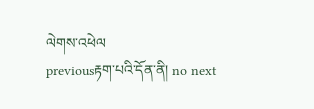ལེགས་འཕེལ
previousརྟག་པའི་དོན་ནི། no next